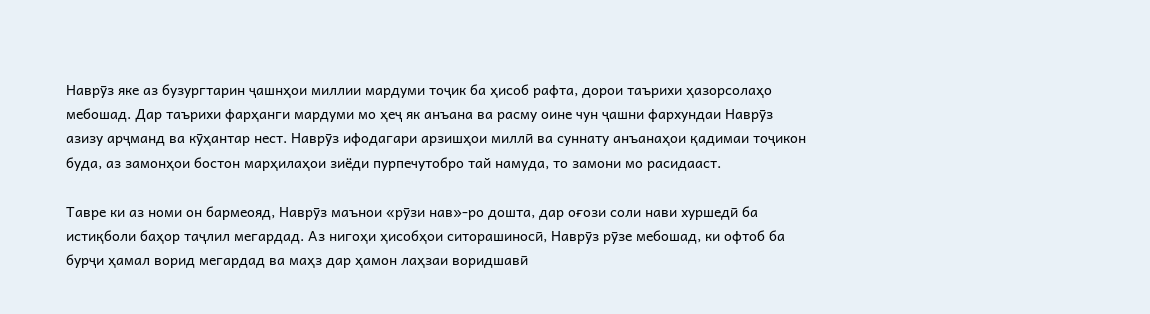Наврӯз яке аз бузургтарин ҷашнҳои миллии мардуми тоҷик ба ҳисоб рафта, дорои таърихи ҳазорсолаҳо мебошад. Дар таърихи фарҳанги мардуми мо ҳеҷ як анъана ва расму оине чун ҷашни фархундаи Наврӯз азизу арҷманд ва кӯҳантар нест. Наврӯз ифодагари арзишҳои миллӣ ва суннату анъанаҳои қадимаи тоҷикон буда, аз замонҳои бостон марҳилаҳои зиёди пурпечутобро тай намуда, то замони мо расидааст.

Тавре ки аз номи он бармеояд, Наврӯз маънои «рӯзи нав»-ро дошта, дар оғози соли нави хуршедӣ ба истиқболи баҳор таҷлил мегардад. Аз нигоҳи ҳисобҳои ситорашиносӣ, Наврӯз рӯзе мебошад, ки офтоб ба бурҷи ҳамал ворид мегардад ва маҳз дар ҳамон лаҳзаи воридшавӣ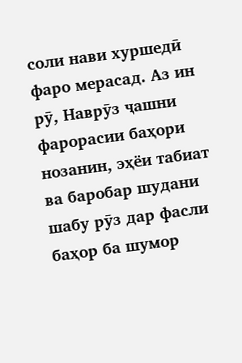соли нави хуршедӣ фаро мерасад. Аз ин рӯ, Наврӯз ҷашни фарорасии баҳори нозанин, эҳёи табиат ва баробар шудани шабу рӯз дар фасли баҳор ба шумор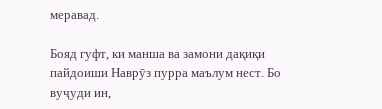меравад.

Бояд гуфт, ки манша ва замони дақиқи пайдоиши Наврӯз пурра маълум нест. Бо вуҷуди ин,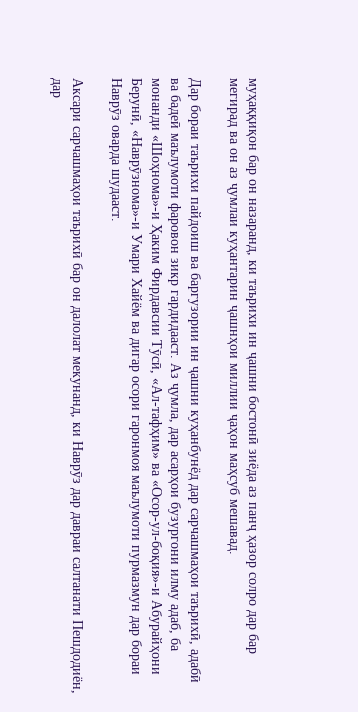муҳаққиқон бар он назаранд, ки таърихи ин ҷашни бостонӣ зиёда аз панҷ ҳазор солро дар бар мегирад ва он аз ҷумлаи куҳантарин ҷашнҳои миллии ҷаҳон маҳсуб мешавад.

Дар бораи таърихи пайдоиш ва баргузории ин ҷашни куҳанбунёд дар сарчашмаҳои таърихӣ, адабӣ ва бадеӣ маълумоти фаровон зикр гардидааст. Аз ҷумла, дар асарҳои бузургони илму адаб, ба монанди «Шоҳнома»-и Ҳаким Фирдавсии Тӯсӣ, «Ал-тафҳим» ва «Осор-ул-боқия»-и Абурайҳони Берунӣ, «Наврӯзнома»-и Умари Хайём ва дигар осори гаронмоя маълумоти пурмазмун дар бораи Наврӯз оварда шудааст.

Аксари сарчашмаҳои таърихӣ бар он далолат мекунанд, ки Наврӯз дар давраи салтанати Пешдодиён, дар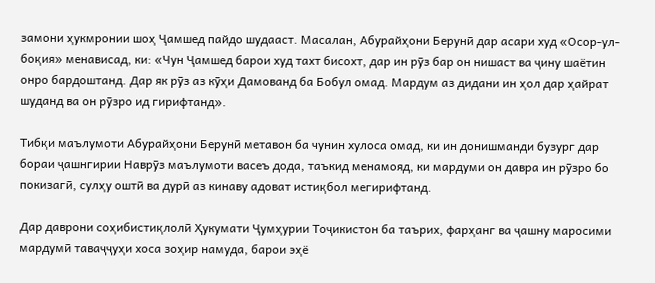замони ҳукмронии шоҳ Ҷамшед пайдо шудааст. Масалан, Абурайҳони Берунӣ дар асари худ «Осор-ул-боқия» менависад, ки: «Чун Ҷамшед барои худ тахт бисохт, дар ин рӯз бар он нишаст ва ҷину шаётин онро бардоштанд. Дар як рӯз аз кӯҳи Дамованд ба Бобул омад. Мардум аз дидани ин ҳол дар ҳайрат шуданд ва он рӯзро ид гирифтанд».

Тибқи маълумоти Абурайҳони Берунӣ метавон ба чунин хулоса омад, ки ин донишманди бузург дар бораи ҷашнгирии Наврӯз маълумоти васеъ дода, таъкид менамояд, ки мардуми он давра ин рӯзро бо покизагӣ, сулҳу оштӣ ва дурӣ аз кинаву адоват истиқбол мегирифтанд.

Дар даврони соҳибистиқлолӣ Ҳукумати Ҷумҳурии Тоҷикистон ба таърих, фарҳанг ва ҷашну маросими мардумӣ таваҷҷуҳи хоса зоҳир намуда, барои эҳё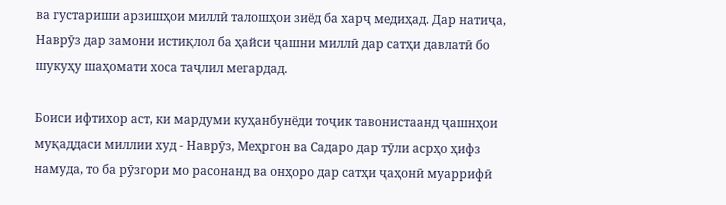ва густариши арзишҳои миллӣ талошҳои зиёд ба харҷ медиҳад. Дар натиҷа, Наврӯз дар замони истиқлол ба ҳайси ҷашни миллӣ дар сатҳи давлатӣ бо шукуҳу шаҳомати хоса таҷлил мегардад.

Боиси ифтихор аст, ки мардуми куҳанбунёди тоҷик тавонистаанд ҷашнҳои муқаддаси миллии худ - Наврӯз, Меҳргон ва Садаро дар тӯли асрҳо ҳифз намуда, то ба рӯзгори мо расонанд ва онҳоро дар сатҳи ҷаҳонӣ муаррифӣ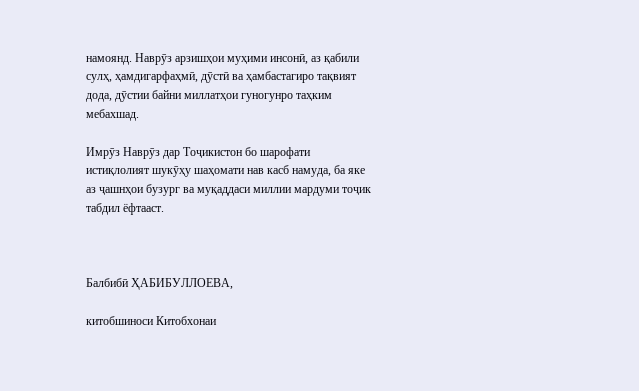намоянд. Наврӯз арзишҳои муҳими инсонӣ, аз қабили сулҳ, ҳамдигарфаҳмӣ, дӯстӣ ва ҳамбастагиро тақвият дода, дӯстии байни миллатҳои гуногунро таҳким мебахшад.

Имрӯз Наврӯз дар Тоҷикистон бо шарофати истиқлолият шукӯҳу шаҳомати нав касб намуда, ба яке аз ҷашнҳои бузург ва муқаддаси миллии мардуми тоҷик табдил ёфтааст.



Балбибӣ ҲАБИБУЛЛОЕВА,

китобшиноси Китобхонаи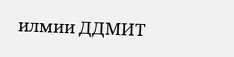илмии ДДМИТ